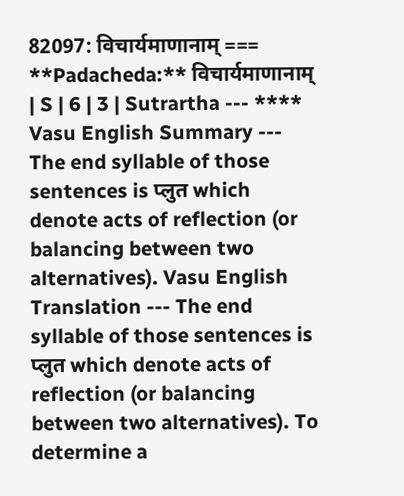82097: विचार्यमाणानाम् === **Padacheda:** विचार्यमाणानाम् | S | 6 | 3 | Sutrartha --- **** Vasu English Summary --- The end syllable of those sentences is प्लुत which denote acts of reflection (or balancing between two alternatives). Vasu English Translation --- The end syllable of those sentences is प्लुत which denote acts of reflection (or balancing between two alternatives). To determine a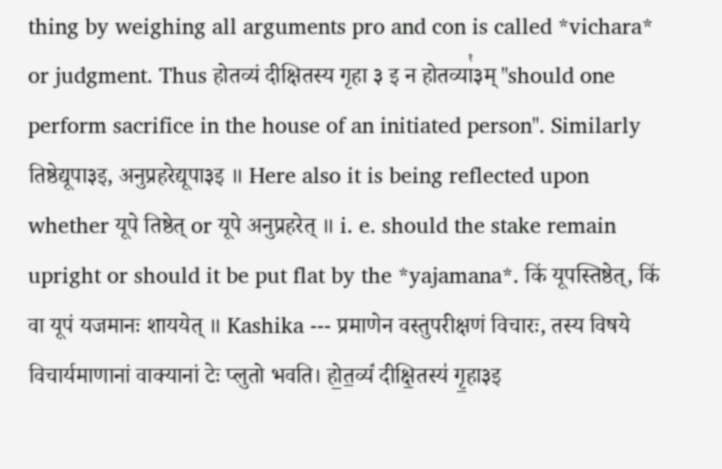thing by weighing all arguments pro and con is called *vichara* or judgment. Thus होतव्यं दीक्षितस्य गृहा ३ इ न होतव्या꣡३म् "should one perform sacrifice in the house of an initiated person". Similarly तिष्ठेद्यूपा३इ, अनुप्रहरेद्यूपा३इ ॥ Here also it is being reflected upon whether यूपे तिष्ठेत् or यूपे अनुप्रहरेत् ॥ i. e. should the stake remain upright or should it be put flat by the *yajamana*. किं यूपस्तिष्ठेत्, किं वा यूपं यजमानः शाययेत् ॥ Kashika --- प्रमाणेन वस्तुपरीक्षणं विचारः, तस्य विषये विचार्यमाणानां वाक्यानां टेः प्लुतो भवति। हो॒त॒व्यं॑ दीक्षि॒तस्य॑ गृ॒हा३इ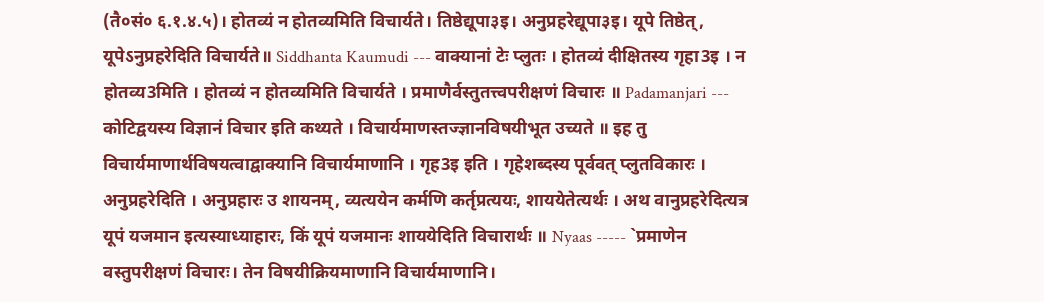(तै०सं० ६.१.४.५)। होतव्यं न होतव्यमिति विचार्यते। तिष्ठेद्यूपा३इ। अनुप्रहरेद्यूपा३इ। यूपे तिष्ठेत्, यूपेऽनुप्रहरेदिति विचार्यते॥ Siddhanta Kaumudi --- वाक्यानां टेः प्लुतः । होतव्यं दीक्षितस्य गृहा3इ । न होतव्य3मिति । होतव्यं न होतव्यमिति विचार्यते । प्रमाणैर्वस्तुतत्त्वपरीक्षणं विचारः ॥ Padamanjari --- कोटिद्वयस्य विज्ञानं विचार इति कथ्यते । विचार्यमाणस्तज्ज्ञानविषयीभूत उच्यते ॥ इह तु विचार्यमाणार्थविषयत्वाद्वाक्यानि विचार्यमाणानि । गृह3इ इति । गृहेशब्दस्य पूर्ववत् प्लुतविकारः । अनुप्रहरेदिति । अनुप्रहारः उ शायनम्, व्यत्ययेन कर्मणि कर्तृप्रत्ययः, शाययेतेत्यर्थः । अथ वानुप्रहरेदित्यत्र यूपं यजमान इत्यस्याध्याहारः, किं यूपं यजमानः शाययेदिति विचारार्थः ॥ Nyaas ----- `प्रमाणेन वस्तुपरीक्षणं विचारः। तेन विषयीक्रियमाणानि विचार्यमाणानि।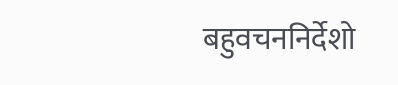बहुवचननिर्देशो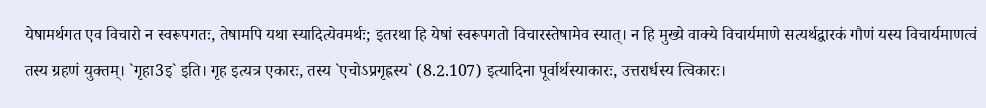येषामर्थगत एव विचारो न स्वरूपगतः, तेषामपि यथा स्यादित्येवमर्थः; इतरथा हि येषां स्वरूपगतो विचारस्तेषामेव स्यात्। न हि मुख्ये वाक्ये विचार्यमाणे सत्यर्थद्वारकं गौणं यस्य विचार्यमाणत्वं तस्य ग्रहणं युक्तम्। `गृहा3इ` इति। गृह इत्यत्र एकारः, तस्य `एचोऽप्रगृह्रस्य` (8.2.107) इत्यादिना पूर्वार्थस्याकारः, उत्तरार्धस्य त्विकारः।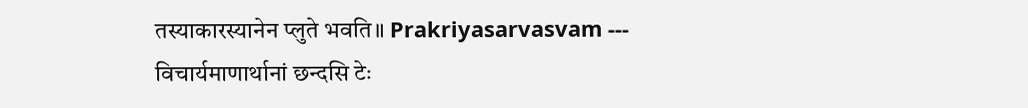तस्याकारस्यानेन प्लुते भवति॥ Prakriyasarvasvam --- विचार्यमाणार्थानां छन्दसि टेः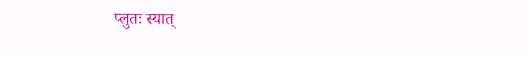प्लुतः स्यात्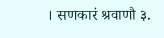। सणकारं श्रवाणौ ३.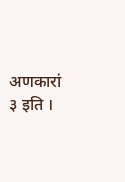अणकारां ३ इति ।